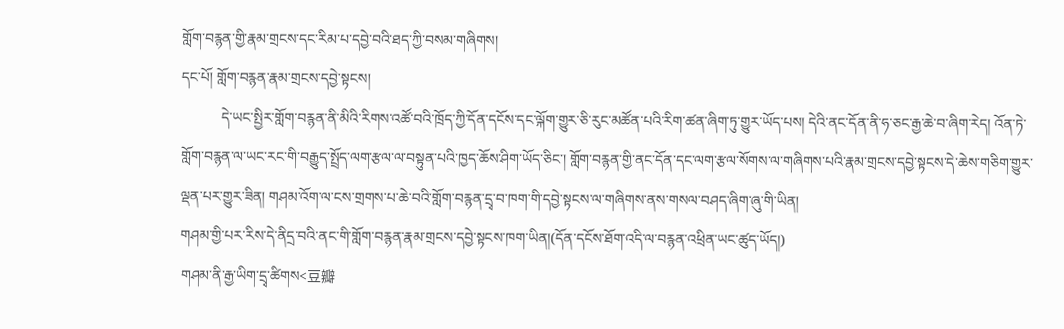གློག་བརྙན་གྱི་རྣམ་གྲངས་དང་རིམ་པ་དབྱེ་བའི་ཐད་ཀྱི་བསམ་གཞིགས།
དང་པོ། གློག་བརྙན་རྣམ་གྲངས་དབྱེ་སྟངས།
           དེ་ཡང་སྤྱིར་གློག་བརྙན་ནི་མིའི་རིགས་འཚོ་བའི་ཁྲོད་ཀྱི་དོན་དངོས་དང་ལྐོག་གྱུར་ཅི་རུང་མཚོན་པའི་རིག་ཚན་ཞིག་ཏུ་གྱུར་ཡོད་པས། དེའི་ནང་དོན་ནི་ཧ་ཅང་རྒྱ་ཆེ་བ་ཞིག་རེད། འོན་ཏེ་གློག་བརྙན་ལ་ཡང་རང་གི་བརྒྱུད་སྤྲོད་ལག་རྩལ་ལ་བསྟུན་པའི་ཁྱད་ཆོས་ཤིག་ཡོད་ཅིང་། གློག་བརྙན་གྱི་ནང་དོན་དང་ལག་རྩལ་སོགས་ལ་གཞིགས་པའི་རྣམ་གྲངས་དབྱེ་སྟངས་དེ་ཆེས་གཅིག་གྱུར་ལྡན་པར་གྱུར་ཟིན། གཤམ་འོག་ལ་ངས་གྲགས་པ་ཆེ་བའི་གློག་བརྙན་དྲྭ་བ་ཁག་གི་དབྱེ་སྟངས་ལ་གཞིགས་ནས་གསལ་བཤད་ཞིག་ཞུ་གི་ཡིན།
གཤམ་གྱི་པར་རིས་དེ་ནིདྲ་བའི་ནང་གི་གློག་བརྙན་རྣམ་གྲངས་དབྱེ་སྟངས་ཁག་ཡིན།(དོན་དངོས་ཐོག་འདི་ལ་བརྙན་འཕྲིན་ཡང་ཚུད་ཡོད།)
གཤམ་ནི་རྒྱ་ཡིག་དྲྭ་ཚིགས<豆瓣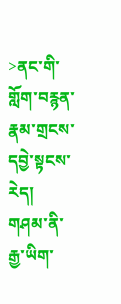>ནང་གི་གློག་བརྙན་རྣམ་གྲངས་དབྱེ་སྟངས་རེད།
གཤམ་ནི་རྒྱ་ཡིག་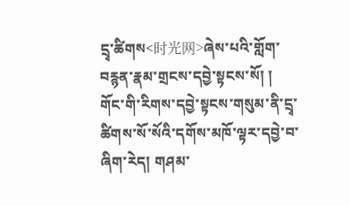དྲྭ་ཚིགས<时光网>ཞེས་པའི་གློག་བརྙན་རྣམ་གྲངས་དབྱེ་སྟངས་སོ། །
གོང་གི་རིགས་དབྱེ་སྟངས་གསུམ་ནི་དྲྭ་ཚིགས་སོ་སོའི་དགོས་མཁོ་ལྟར་དབྱེ་བ་ཞིག་རེད། གཤམ་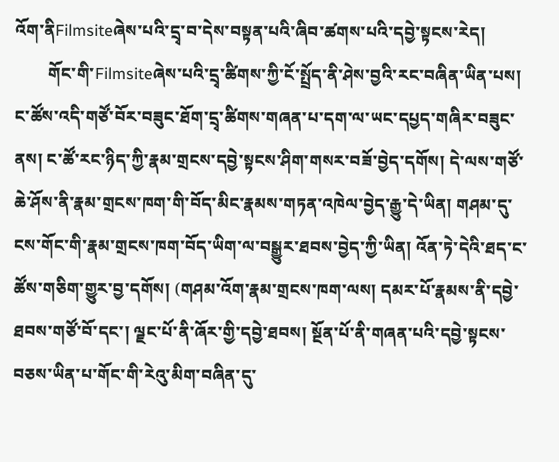འོག་ནིFilmsiteཞེས་པའི་དྲྭ་བ་དེས་བསྟན་པའི་ཞིབ་ཚགས་པའི་དབྱེ་སྟངས་རེད།
        གོང་གི་Filmsiteཞེས་པའི་དྲྭ་ཚིགས་ཀྱི་ངོ་སྤྲོད་ནི་ཤེས་བྱའི་རང་བཞིན་ཡིན་པས། ང་ཚོས་འདི་གཙོ་བོར་བཟུང་ཐོག་དྲྭ་ཚིགས་གཞན་པ་དག་ལ་ཡང་དཔྱད་གཞིར་བཟུང་ནས། ང་ཚོ་རང་ཉིད་ཀྱི་རྣམ་གྲངས་དབྱེ་སྟངས་ཤིག་གསར་བཟོ་བྱེད་དགོས། དེ་ལས་གཙོ་ཆེ་ཤོས་ནི་རྣམ་གྲངས་ཁག་གི་བོད་མིང་རྣམས་གཏན་འཁེལ་བྱེད་རྒྱུ་དེ་ཡིན། གཤམ་དུ་ངས་གོང་གི་རྣམ་གྲངས་ཁག་བོད་ཡིག་ལ་བསྒྱུར་ཐབས་བྱེད་ཀྱི་ཡིན། འོན་ཏེ་དེའི་ཐད་ང་ཚོས་གཅིག་གྱུར་བྱ་དགོས། (གཤམ་འོག་རྣམ་གྲངས་ཁག་ལས། དམར་པོ་རྣམས་ནི་དབྱེ་ཐབས་གཙོ་བོ་དང་། ལྗང་པོ་ནི་ཞོར་གྱི་དབྱེ་ཐབས། སྔོན་པོ་ནི་གཞན་པའི་དབྱེ་སྟངས་བཅས་ཡིན་པ་གོང་གི་རེའུ་མིག་བཞིན་དུ་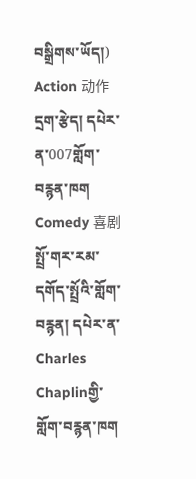བསྒྲིགས་ཡོད།)
Action 动作དྲག་རྩེད། དཔེར་ན་007གློག་བརྙན་ཁག
Comedy 喜剧 སྤྲོ་གར་རམ་དགོད་སྤྲོའི་གློག་བརྙན། དཔེར་ན་Charles Chaplinགྱི་གློག་བརྙན་ཁག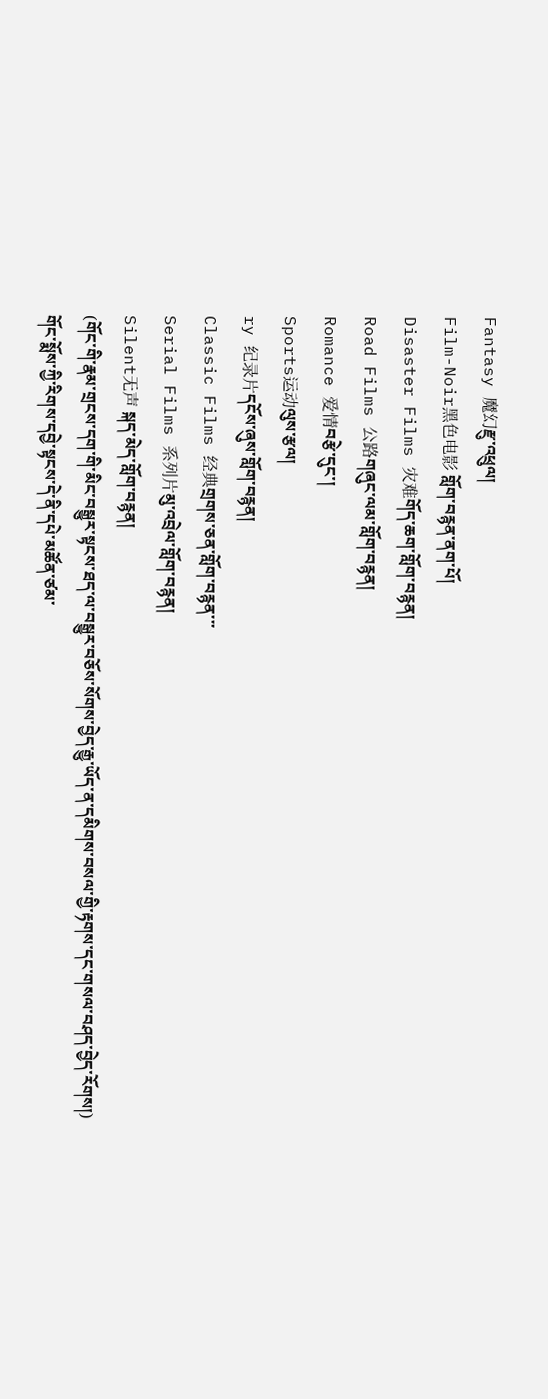Fantasy 魔幻རྫུ་འཕྲུལ།
Film-Noir黑色电影 གློག་བརྙན་ནག་པོ།
Disaster Films 灾难གོད་ཆག་གློག་བརྙན།
Road Films 公路གཞུང་ལམ་གློག་བརྙན།
Romance 爱情བརྩེ་དུང་།
Sports运动ལུས་རྩལ།
ry 纪录片དངོས་ཞུས་གློག་བརྙན།
Classic Films 经典གྲགས་ཅན་གློག་བརྙན་་་
Serial Films 系列片མུ་འབྲེལ་གློག་བརྙན།
Silent无声 སྐད་མེད་གློག་བརྙན།
(གོང་གི་རྣམ་གྲངས་དག་གི་མིང་བསྒྱུར་སྟངས་ཐད་ལ་བསྒྱུར་བཅོས་སོགས་བྱེད་རྒྱུ་ཡོད་ན་དམིགས་བསལ་གྱི་རྟགས་དང་གསལ་བཤད་བྱེད་རོགས།)
གོང་སྨོས་ཀྱི་རིགས་དབྱེ་སྟངས་དེ་ནི་དཔེ་མཚོན་ཙམ་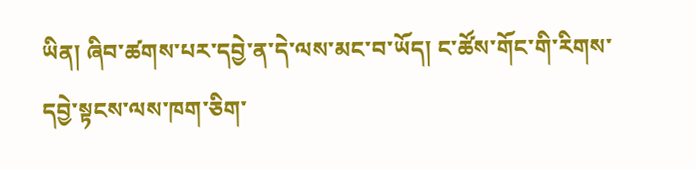ཡིན། ཞིབ་ཚགས་པར་དབྱེ་ན་དེ་ལས་མང་བ་ཡོད། ང་ཚོས་གོང་གི་རིགས་དབྱེ་སྟངས་ལས་ཁག་ཅིག་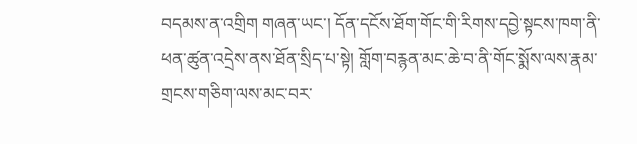བདམས་ན་འགྲིག གཞན་ཡང་། དོན་དངོས་ཐོག་གོང་གི་རིགས་དབྱེ་སྟངས་ཁག་ནི་ཕན་ཚུན་འདྲེས་ནས་ཐོན་སྲིད་པ་སྟེ། གློག་བརྙན་མང་ཆེ་བ་ནི་གོང་སྨོས་ལས་རྣམ་གྲངས་གཅིག་ལས་མང་བར་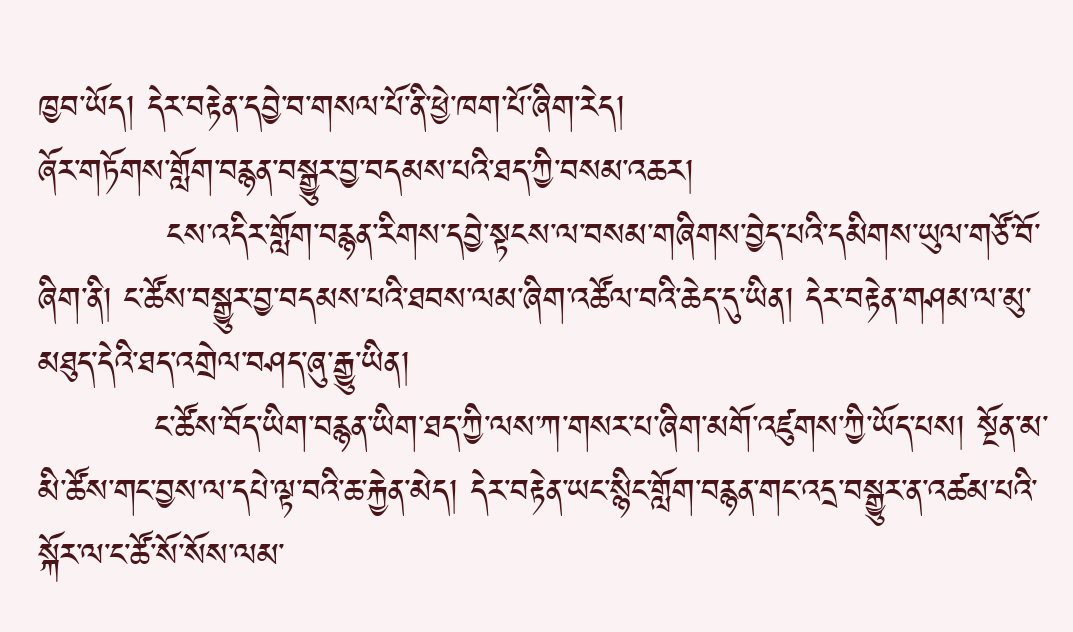ཁྱབ་ཡོད། དེར་བརྟེན་དབྱེ་བ་གསལ་པོ་ནི་ཕྱེ་ཁག་པོ་ཞིག་རེད།
ཞོར་གཏོགས་གློག་བརྙན་བསྒྱུར་བྱ་བདམས་པའི་ཐད་ཀྱི་བསམ་འཆར།
           ངས་འདིར་གློག་བརྙན་རིགས་དབྱེ་སྟངས་ལ་བསམ་གཞིགས་བྱེད་པའི་དམིགས་ཡུལ་གཙོ་བོ་ཞིག་ནི། ང་ཚོས་བསྒྱུར་བྱ་བདམས་པའི་ཐབས་ལམ་ཞིག་འཚོལ་བའི་ཆེད་དུ་ཡིན། དེར་བརྟེན་གཤམ་ལ་མུ་མཐུད་དེའི་ཐད་འགྲེལ་བཤད་ཞུ་རྒྱུ་ཡིན།
          ང་ཚོས་བོད་ཡིག་བརྙན་ཡིག་ཐད་ཀྱི་ལས་ཀ་གསར་པ་ཞིག་མགོ་འཛུགས་ཀྱི་ཡོད་པས། སྔོན་མ་མི་ཚོས་གང་བྱས་ལ་དཔེ་ལྟ་བའི་ཆ་རྐྱེན་མེད། དེར་བརྟེན་ཡང་སྙིང་གློག་བརྙན་གང་འདྲ་བསྒྱུར་ན་འཚམ་པའི་སྐོར་ལ་ང་ཚོ་སོ་སོས་ལམ་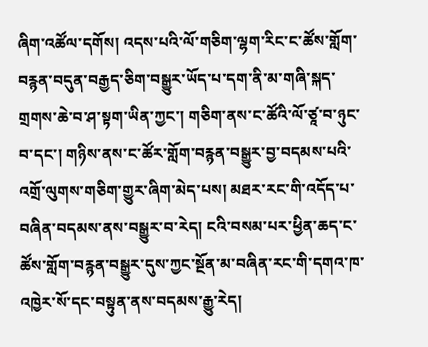ཞིག་འཚོལ་དགོས། འདས་པའི་ལོ་གཅིག་ལྷག་རིང་ང་ཚོས་གློག་བརྙན་བདུན་བརྒྱད་ཅིག་བསྒྱུར་ཡོད་པ་དག་ནི་མ་གཞི་སྐད་གྲགས་ཆེ་བ་ཤ་སྟག་ཡིན་ཀྱང་། གཅིག་ནས་ང་ཚོའི་ལོ་ཙཱ་བ་ཉུང་བ་དང་། གཉིས་ནས་ང་ཚོར་གློག་བརྙན་བསྒྱུར་བྱ་བདམས་པའི་འགྲོ་ལུགས་གཅིག་གྱུར་ཞིག་མེད་པས། མཐར་རང་གི་འདོད་པ་བཞིན་བདམས་ནས་བསྒྱུར་བ་རེད། ངའི་བསམ་པར་ཕྱིན་ཆད་ང་ཚོས་གློག་བརྙན་བསྒྱུར་དུས་ཀྱང་སྔོན་མ་བཞིན་རང་གི་དགའ་ཁ་འཁྱེར་སོ་དང་བསྟུན་ནས་བདམས་རྒྱུ་རེད།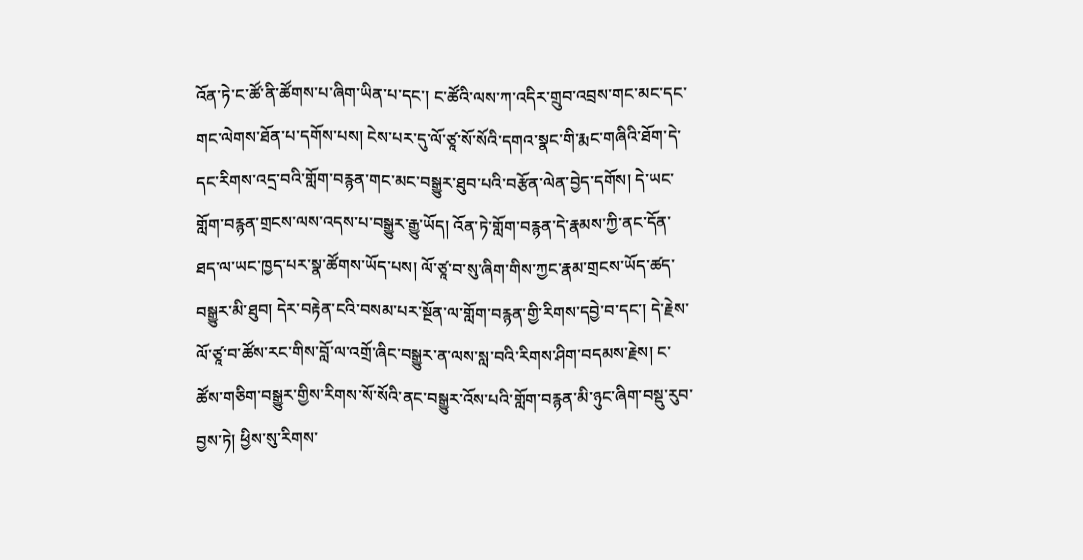འོན་ཏེ་ང་ཚོ་ནི་ཚོགས་པ་ཞིག་ཡིན་པ་དང་། ང་ཚོའི་ལས་ཀ་འདིར་གྲུབ་འབྲས་གང་མང་དང་གང་ལེགས་ཐོན་པ་དགོས་པས། ངེས་པར་དུ་ལོ་ཙཱ་སོ་སོའི་དགའ་སྣང་གི་རྨང་གཞིའི་ཐོག་དེ་དང་རིགས་འདྲ་བའི་གློག་བརྙན་གང་མང་བསྒྱུར་ཐུབ་པའི་བརྩོན་ལེན་བྱེད་དགོས། དེ་ཡང་གློག་བརྙན་གྲངས་ལས་འདས་པ་བསྒྱུར་རྒྱུ་ཡོད། འོན་ཏེ་གློག་བརྙན་དེ་རྣམས་ཀྱི་ནང་དོན་ཐད་ལ་ཡང་ཁྱད་པར་སྣ་ཚོགས་ཡོད་པས། ལོ་ཙཱ་བ་སུ་ཞིག་གིས་ཀྱང་རྣམ་གྲངས་ཡོད་ཚད་བསྒྱུར་མི་ཐུབ། དེར་བརྟེན་ངའི་བསམ་པར་སྔོན་ལ་གློག་བརྙན་གྱི་རིགས་དབྱེ་བ་དང་། དེ་རྗེས་ལོ་ཙཱ་བ་ཚོས་རང་གིས་བློ་ལ་འགྲོ་ཞིང་བསྒྱུར་ན་ལས་སླ་བའི་རིགས་ཤིག་བདམས་རྗེས། ང་ཚོས་གཅིག་བསྒྱུར་གྱིས་རིགས་སོ་སོའི་ནང་བསྒྱུར་འོས་པའི་གློག་བརྙན་མི་ཉུང་ཞིག་བསྡུ་རུབ་བྱས་ཏེ། ཕྱིས་སུ་རིགས་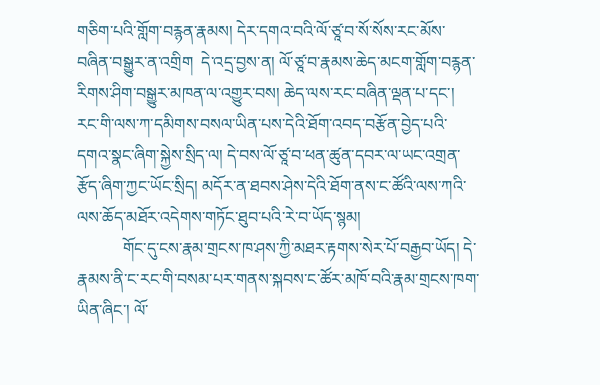གཅིག་པའི་གློག་བརྙན་རྣམས། དེར་དགའ་བའི་ལོ་ཙཱ་བ་སོ་སོས་རང་མོས་བཞིན་བསྒྱུར་ན་འགྲིག  དེ་འདྲ་བྱས་ན། ལོ་ཙཱ་བ་རྣམས་ཆེད་མངག་གློག་བརྙན་རིགས་ཤིག་བསྒྱུར་མཁན་ལ་འགྱུར་བས། ཆེད་ལས་རང་བཞིན་ལྡན་པ་དང་། རང་གི་ལས་ཀ་དམིགས་བསལ་ཡིན་པས་དེའི་ཐོག་འབད་བརྩོན་བྱེད་པའི་དགའ་སྣང་ཞིག་སྐྱེས་སྲིད་ལ། དེ་བས་ལོ་ཙཱ་བ་ཕན་ཚུན་དབར་ལ་ཡང་འགྲན་རྩོད་ཞིག་ཀྱང་ཡོང་སྲིད། མདོར་ན་ཐབས་ཤེས་དེའི་ཐོག་ནས་ང་ཚོའི་ལས་ཀའི་ལས་ཆོད་མཐོར་འདེགས་གཏོང་ཐུབ་པའི་རེ་བ་ཡོད་སྙམ།
           གོང་དུ་ངས་རྣམ་གྲངས་ཁ་ཤས་ཀྱི་མཐར་རྟགས་སེར་པོ་བརྒྱབ་ཡོད། དེ་རྣམས་ནི་ང་རང་གི་བསམ་པར་གནས་སྐབས་ང་ཚོར་མཁོ་བའི་རྣམ་གྲངས་ཁག་ཡིན་ཞིང་། ལོ་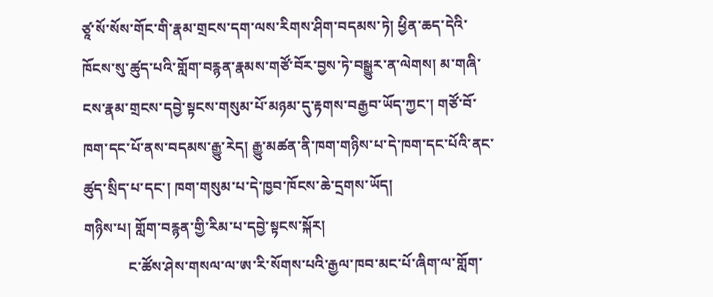ཙཱ་སོ་སོས་གོང་གི་རྣམ་གྲངས་དག་ལས་རིགས་ཤིག་བདམས་ཏེ། ཕྱིན་ཆད་དེའི་ཁོངས་སུ་ཚུད་པའི་གློག་བརྙན་རྣམས་གཙོ་བོར་བྱས་ཏེ་བསྒྱུར་ན་ལེགས། མ་གཞི་ངས་རྣམ་གྲངས་དབྱེ་སྟངས་གསུམ་པོ་མཉམ་དུ་རྟགས་བརྒྱབ་ཡོད་ཀྱང་། གཙོ་བོ་ཁག་དང་པོ་ནས་བདམས་རྒྱུ་རེད། རྒྱུ་མཚན་ནི་ཁག་གཉིས་པ་དེ་ཁག་དང་པོའི་ནང་ཚུད་སྲིད་པ་དང་། ཁག་གསུམ་པ་དེ་ཁྱབ་ཁོངས་ཆེ་དྲགས་ཡོད།
གཉིས་པ། གློག་བརྙན་གྱི་རིམ་པ་དབྱེ་སྟངས་སྐོར།
            ང་ཚོས་ཤེས་གསལ་ལ་ཨ་རི་སོགས་པའི་རྒྱལ་ཁབ་མང་པོ་ཞིག་ལ་གློག་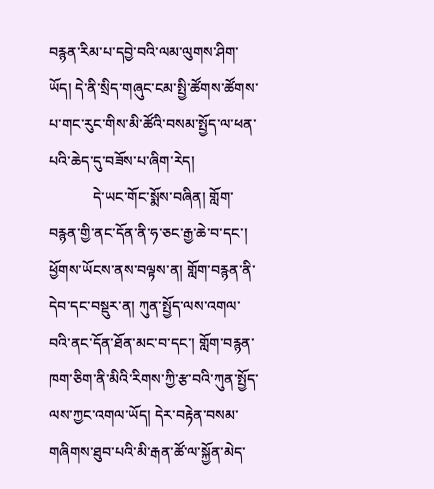བརྙན་རིམ་པ་དབྱེ་བའི་ལམ་ལུགས་ཤིག་ཡོད། དེ་ནི་སྲིད་གཞུང་ངམ་སྤྱི་ཚོགས་ཚོགས་པ་གང་རུང་གིས་མི་ཚོའི་བསམ་སྤྱོད་ལ་ཕན་པའི་ཆེད་དུ་བཟོས་པ་ཞིག་རེད།
            དེ་ཡང་གོང་སྨོས་བཞིན། གློག་བརྙན་གྱི་ནང་དོན་ནི་ཧ་ཅང་རྒྱ་ཆེ་བ་དང་། ཕྱོགས་ཡོངས་ནས་བལྟས་ན། གློག་བརྙན་ནི་དེབ་དང་བསྡུར་ན། ཀུན་སྤྱོད་ལས་འགལ་བའི་ནང་དོན་ཐོན་མང་བ་དང་། གློག་བརྙན་ཁག་ཅིག་ནི་མིའི་རིགས་ཀྱི་རྩ་བའི་ཀུན་སྤྱོད་ལས་ཀྱང་འགལ་ཡོད། དེར་བརྟེན་བསམ་གཞིགས་ཐུབ་པའི་མི་རྒན་ཚོ་ལ་སྐྱོན་མེད་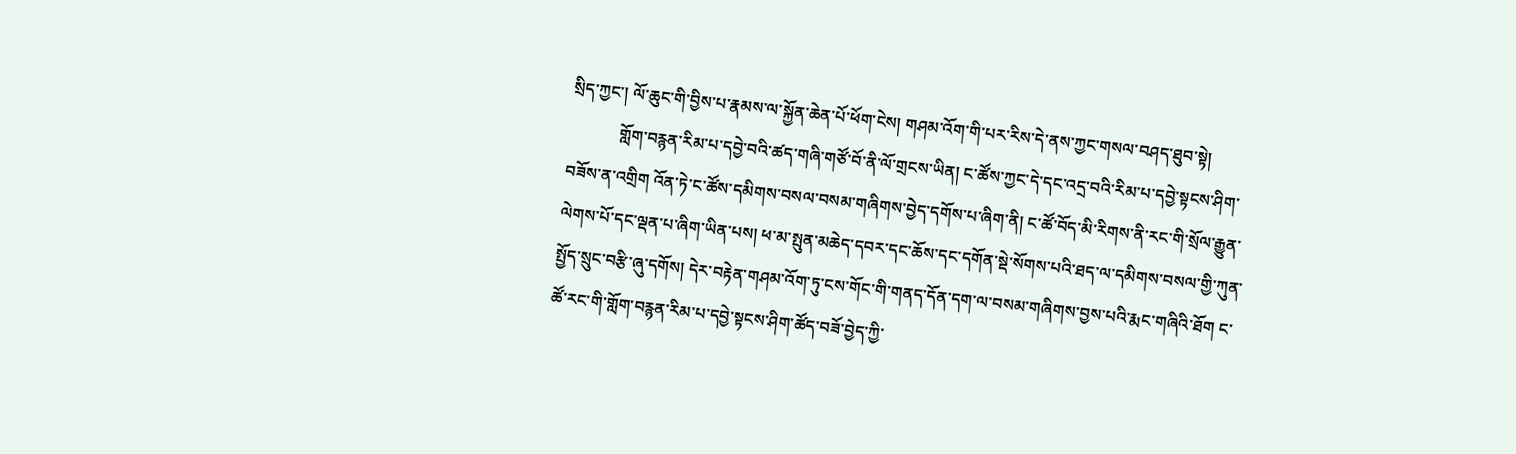སྲིད་ཀྱང་། ལོ་ཆུང་གི་བྱིས་པ་རྣམས་ལ་སྐྱོན་ཆེན་པོ་ཕོག་ངེས། གཤམ་འོག་གི་པར་རིས་དེ་ནས་ཀྱང་གསལ་བཤད་ཐུབ་སྟེ།
            གློག་བརྙན་རིམ་པ་དབྱེ་བའི་ཚད་གཞི་གཙོ་བོ་ནི་ལོ་གྲངས་ཡིན། ང་ཚོས་ཀྱང་དེ་དང་འདྲ་བའི་རིམ་པ་དབྱེ་སྟངས་ཤིག་བཟོས་ན་འགྲིག འོན་ཏེ་ང་ཚོས་དམིགས་བསལ་བསམ་གཞིགས་བྱེད་དགོས་པ་ཞིག་ནི། ང་ཚོ་བོད་མི་རིགས་ནི་རང་གི་སྲོལ་རྒྱུན་ལེགས་པོ་དང་ལྡན་པ་ཞིག་ཡིན་པས། ཕ་མ་སྤུན་མཆེད་དབར་དང་ཆོས་དང་དགོན་སྡེ་སོགས་པའི་ཐད་ལ་དམིགས་བསལ་གྱི་ཀུན་སྤྱོད་སྲུང་བརྩི་ཞུ་དགོས། དེར་བརྟེན་གཤམ་འོག་ཏུ་ངས་གོང་གི་གནད་དོན་དག་ལ་བསམ་གཞིགས་བྱས་པའི་རྨང་གཞིའི་ཐོག ང་ཚོ་རང་གི་གློག་བརྙན་རིམ་པ་དབྱེ་སྟངས་ཤིག་ཚོད་བཟོ་བྱེད་ཀྱི་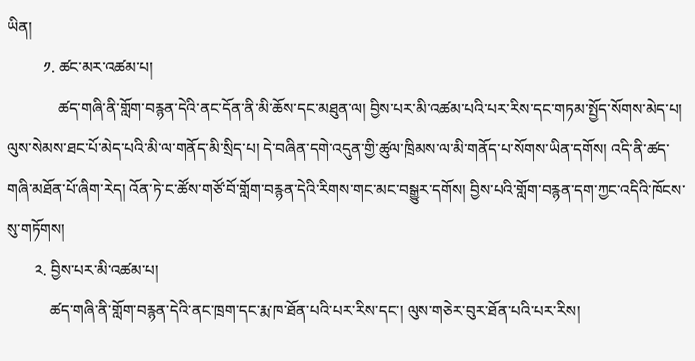ཡིན།
         ༡. ཚང་མར་འཚམ་པ།
             ཚད་གཞི་ནི་གློག་བརྙན་དེའི་ནང་དོན་ནི་མི་ཆོས་དང་མཐུན་ལ། བྱིས་པར་མི་འཚམ་པའི་པར་རིས་དང་གཏམ་སྤྱོད་སོགས་མེད་པ། ལུས་སེམས་ཐང་པོ་མེད་པའི་མི་ལ་གནོད་མི་སྲིད་པ། དེ་བཞིན་དགེ་འདུན་གྱི་ཚུལ་ཁྲིམས་ལ་མི་གནོད་པ་སོགས་ཡིན་དགོས། འདི་ནི་ཚད་གཞི་མཐོན་པོ་ཞིག་རེད། འོན་ཏེ་ང་ཚོས་གཙོ་བོ་གློག་བརྙན་དེའི་རིགས་གང་མང་བསྒྱུར་དགོས། བྱིས་པའི་གློག་བརྙན་དག་ཀྱང་འདིའི་ཁོངས་སུ་གཏོགས།
       ༢. བྱིས་པར་མི་འཚམ་པ།
           ཚད་གཞི་ནི་གློག་བརྙན་དེའི་ནང་ཁྲག་དང་རྨ་ཁ་ཐོན་པའི་པར་རིས་དང་། ལུས་གཅེར་བུར་ཐོན་པའི་པར་རིས།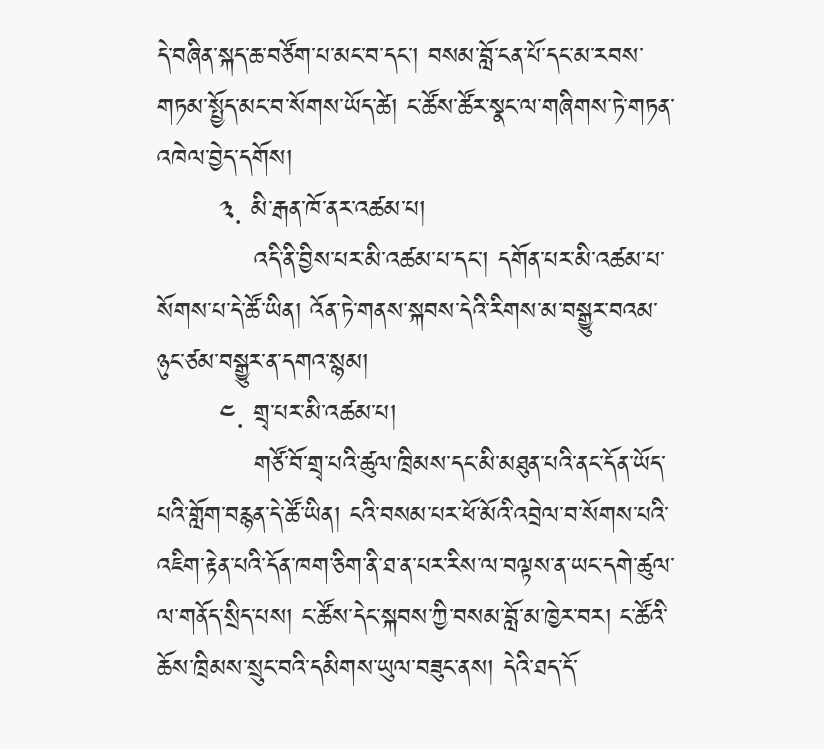དེ་བཞིན་སྐད་ཆ་བཙོག་པ་མང་བ་དང་། བསམ་བློ་ངན་པོ་དང་མ་རབས་གཏམ་སྤྱོད་མང་བ་སོགས་ཡོད་ཚེ། ང་ཚོས་ཚོར་སྣང་ལ་གཞིགས་ཏེ་གཏན་འཁེལ་བྱེད་དགོས།
       ༣. མི་རྒན་ཁོ་ནར་འཚམ་པ།
           འདི་ནི་བྱིས་པར་མི་འཚམ་པ་དང་། དགོན་པར་མི་འཚམ་པ་སོགས་པ་དེ་ཚོ་ཡིན། འོན་ཏེ་གནས་སྐབས་དེའི་རིགས་མ་བསྒྱུར་བའམ་ཉུང་ཙམ་བསྒྱུར་ན་དགའ་སྙམ།
       ༤. གྲྭ་པར་མི་འཚམ་པ།
           གཙོ་བོ་གྲྭ་པའི་ཚུལ་ཁྲིམས་དང་མི་མཐུན་པའི་ནང་དོན་ཡོད་པའི་གློག་བརྙན་དེ་ཚོ་ཡིན། ངའི་བསམ་པར་ཕོ་མོའི་འབྲེལ་བ་སོགས་པའི་འཇིག་རྟེན་པའི་དོན་ཁག་ཅིག་ནི་ཐ་ན་པར་རིས་ལ་བལྟས་ན་ཡང་དགེ་ཚུལ་ལ་གནོད་སྲིད་པས། ང་ཚོས་དེང་སྐབས་ཀྱི་བསམ་བློ་མ་ཁྱེར་བར། ང་ཚོའི་ཆོས་ཁྲིམས་སྲུང་བའི་དམིགས་ཡུལ་བཟུང་ནས། དེའི་ཐད་དོ་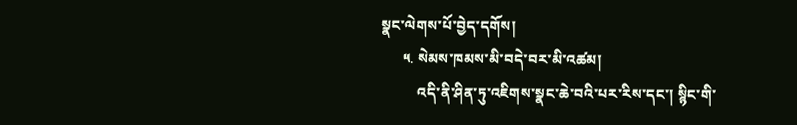སྣང་ལེགས་པོ་བྱེད་དགོས།
      ༥. སེམས་ཁམས་མི་བདེ་བར་མི་འཚམ།
          འདི་ནི་ཤིན་ཏུ་འཇིགས་སྣང་ཆེ་བའི་པར་རིས་དང་། སྙིང་གི་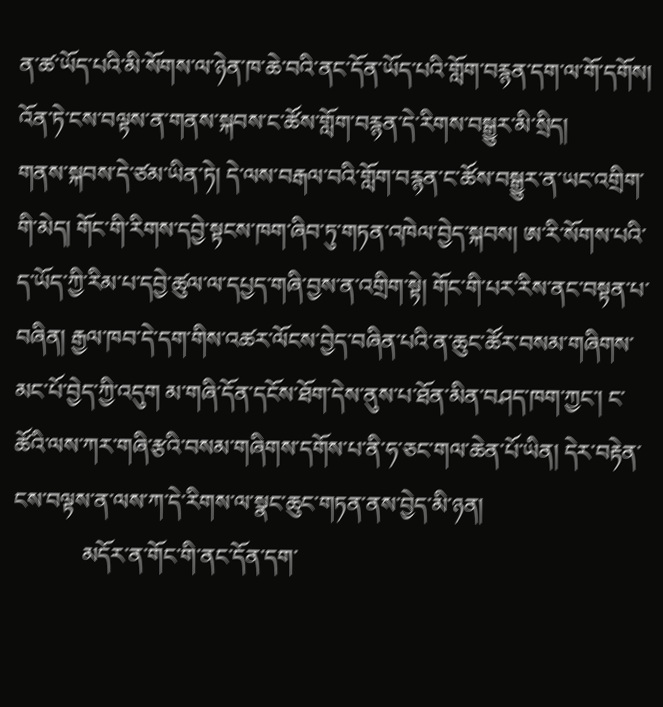ན་ཚ་ཡོད་པའི་མི་སོགས་ལ་ཉེན་ཁ་ཆེ་བའི་ནང་དོན་ཡོད་པའི་གློག་བརྙན་དག་ལ་གོ་དགོས། འོན་ཏེ་ངས་བལྟས་ན་གནས་སྐབས་ང་ཚོས་གློག་བརྙན་དེ་རིགས་བསྒྱུར་མི་སྲིད།
གནས་སྐབས་དེ་ཙམ་ཡིན་ཏེ། དེ་ལས་བརྒལ་བའི་གློག་བརྙན་ང་ཚོས་བསྒྱུར་ན་ཡང་འགྲིག་གི་མེད། གོང་གི་རིགས་དབྱེ་སྟངས་ཁག་ཞིབ་ཏུ་གཏན་འཁེལ་བྱེད་སྐབས། ཨ་རི་སོགས་པའི་ད་ཡོད་ཀྱི་རིམ་པ་དབྱེ་ཚུལ་ལ་དཔྱད་གཞི་བྱས་ན་འགྲིག་སྟེ། གོང་གི་པར་རིས་ནང་བསྟན་པ་བཞིན། རྒྱལ་ཁབ་དེ་དག་གིས་འཚར་ལོངས་བྱེད་བཞིན་པའི་ན་ཆུང་ཚོར་བསམ་གཞིགས་མང་པོ་བྱེད་ཀྱི་འདུག མ་གཞི་དོན་དངོས་ཐོག་དེས་ནུས་པ་ཐོན་མིན་བཤད་ཁག་ཀྱང་། ང་ཚོའི་ལས་ཀར་གཞི་རྩའི་བསམ་གཞིགས་དགོས་པ་ནི་ཧ་ཅང་གལ་ཆེན་པོ་ཡིན། དེར་བརྟེན་ངས་བལྟས་ན་ལས་ཀ་དེ་རིགས་ལ་སྣང་ཆུང་གཏན་ནས་བྱེད་མི་ཉན།
            མདོར་ན་གོང་གི་ནང་དོན་དག་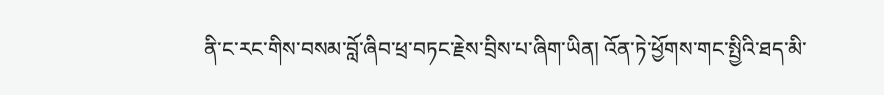ནི་ང་རང་གིས་བསམ་བློ་ཞིབ་ཕྲ་བཏང་རྗེས་བྲིས་པ་ཞིག་ཡིན། འོན་ཏེ་ཕྱོགས་གང་སྤྱིའི་ཐད་མི་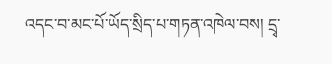འདང་བ་མང་པོ་ཡོད་སྲིད་པ་གཏན་འཁེལ་བས། དྲྭ་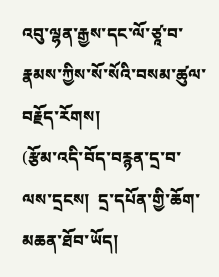འབུ་ལྷན་རྒྱས་དང་ལོ་ཙཱ་བ་རྣམས་ཀྱིས་སོ་སོའི་བསམ་ཚུལ་བརྗོད་རོགས།
(རྩོམ་འདི་བོད་བརྙན་དྲ་བ་ལས་དྲངས།  དྲ་དཔོན་གྱི་ཆོག་མཆན་ཐོབ་ཡོད།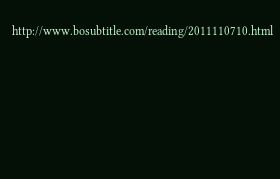http://www.bosubtitle.com/reading/2011110710.html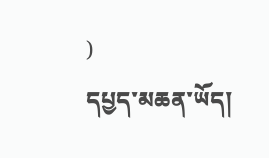)
དཔྱད་མཆན་ཡོད།